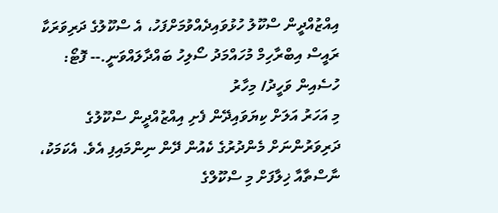އިއްޒުއްދީން ސްކޫލު ހުޅުވައިދެއްވުމަށްފަހު، އެ ސްކޫލުގެ ދަރިވަރަކާ ރައީސް އިބްރާހިމް މުހައްމަދު ސޯލިހު ބައްދާލައްވަނީ.-- ފޮޓޯ: ހުސެއިން ވަހީދު/ މިހާރު
މި އަހަރު އަލަށް ކިޔަވައިދޭން ފެށި އިއްޒުއްދީން ސްކޫލުގެ ދަރިވަރުންނަށް މެންދުރުގެ ކެއުން ދޭން ނިންމައިފި އެވެ. އެކަމަކު، ނާސްތާއާ ޚިލާފަށް މި ސްކޫލްގެ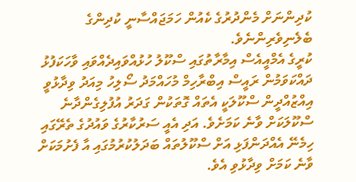ކުދިންނަށް މެންދުރުގެ ކެއުން ހަމަޖައްސާނީ ކުދިންގެ ބެލެނިވެރިންނެވެ.
ކުރީގެ އެމްއީއެސް އިމާރާތުގައި ސްކޫލު ހުޅުއްވައިދެއްވައި ވާހަކަފުޅު ދައްކަވަމުން ރައީސް އިބްރާހިމް މުހައްމަދު ސޯލިހު މިއަދު ވިދާޅުވީ އިއްޒުއްދީން ސްކޫލަކީ އެތައް ގޮތަކުން ގަދަރު އުފުލިގެންދާނެ ސްކޫލަކަށް ވާނެ ކަމަށެވެ. އަދި އެއީ ސަރުކާރުގެ ވައުދުގެ ތެރޭގައި ހިމެނޭ އެއްދަންފަޅި އަށް ސްކޫލުތައް ބަދަލުކުރުމުގައި އާ ފެށުމަކަށް ވާނެ ކަމަށް ވިދާޅުވި އެވެ.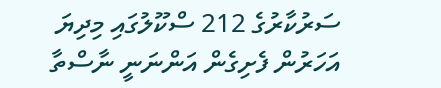ސަރުކާރުގެ 212 ސްކޫލުގައި މިދިޔަ އަހަރުން ފެށިގެން އަންނަނީ ނާސްތާ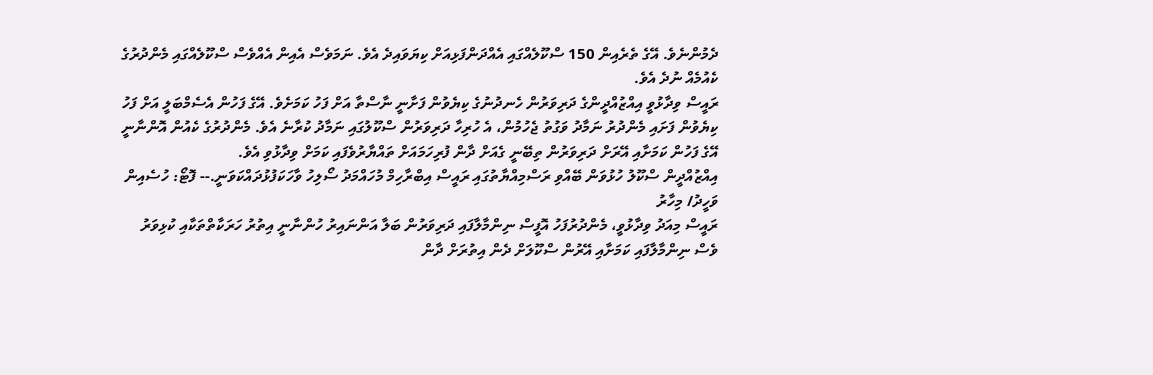ދެމުންނެވެ. އޭގެ ތެރެއިން 150 ސްކޫލެއްގައި އެއްދަންފަޅިއަށް ކިޔަވައިދެ އެވެ. ނަމަވެސް އެއިން އެއްވެސް ސްކޫލެއްގައި މެންދުރުގެ ކެއުމެއް ނުދެ އެވެ.
ރައީސް ވިދާޅުވީ އިއްޒުއްދީންގެ ދަރިވަރުން ހެނދުނުގެ ކިޔެވުން ފަށާނީ ނާސްތާ އަށް ފަހު ކަމަށެވެ. އޭގެ ފަހުން އެސެމްބަލީ އަށް ފަހު ކިޔެވުން ފަށައި މެންދުރު ނަމާދު ވަގުތު ޖެހުމުން، އެ ހުރިހާ ދަރިވަރުން ސްކޫލުގައި ނަމާދު ކުރާނެ އެވެ. މެންދުރުގެ ކެއުން އޮންނާނީ އޭގެ ފަހުން ކަމަށާއި އޭރަށް ދަރިވަރުން ތިބޭނީ ގެއަށް ދާން ފުރިހަމައަށް ތައްޔާރުވެފައި ކަމަށް ވިދާޅުވި އެވެ.
އިއްޒުއްދީން ސްކޫލު ހުޅުވަން ބޭއްވި ރަސްމިއްޔާތުގައި ރައީސް އިބްރާހިމް މުހައްމަދު ސޯލިހު ވާހަކަފުޅުދައްކަވަނީ.-- ފޮޓޯ: ހުސެއިން ވަހީދު/ މިހާރު
ރައީސް މިއަދު ވިދާޅުވީ، މެންދުރުފަހު އޮފީސް ނިންމާލާފައި ދަރިވަރުން ބަލާ އަންނައިރު ހުންނާނީ އިތުރު ހަރަކާތްތަކާއި ކުޅިވަރު ވެސް ނިންމާލާފައި ކަމަށާއި އޭރުން ސްކޫލަށް ދެން އިތުރަށް ދާން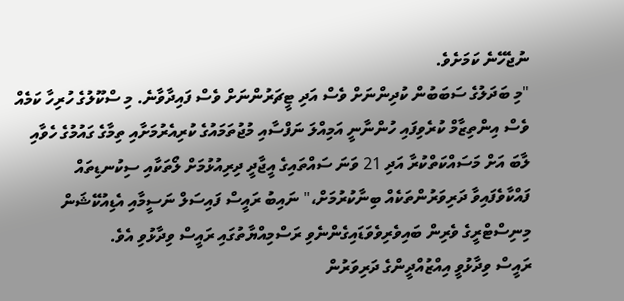ނުޖެހޭނެ ކަމަށެވެ.
"މި ބަދަލުގެ ސަބަބުން ކުދިންނަށް ވެސް އަދި ޓީޗަރުންނަށް ވެސް ފައިދާވާނެ. މި ސްކޫލުގެ ހުރިހާ ކަމެއް ވެސް އިންތިޒާމް ކުރެވިފައި ހުންނާނީ އަމިއްލަ ނަފްސާއި މުޖުތަމައުގެ ކުރިއެރުމަށާއި ތިމާގެ ގައުމުގެ ހެވާއި ލާބަ އަށް މަސައްކަތްކުރާ އަދި 21 ވަނަ ސައްތައިގެ އީޖާދީ ދިރިއުޅުމަށް ލޯތަކާއި ސިކުނޑިތައް ފައްކާވެފައިވާ ދަރިވަރުންތަކެއް ބިނާކުރުމަށް،" ނައިބު ރައީސް ފައިސަލް ނަސީމާއި އެޑިއުކޭޝަން މިނިސްޓްރީގެ ވެރިން ބައިވެރިވެވަޑައިގެންނެވި ރަސްމިއްޔާތުގައި ރައީސް ވިދާޅުވި އެވެ.
ރައީސް ވިދާޅުވީ އިއްޒުއްދީންގެ ދަރިވަރުން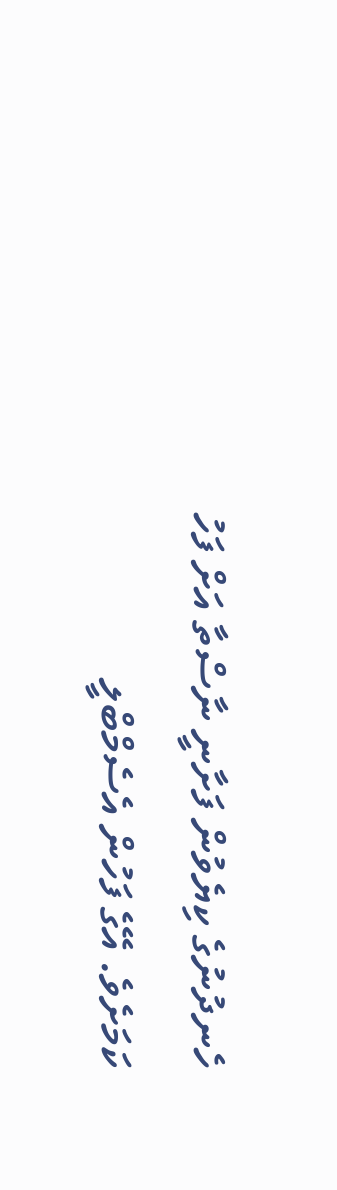ހެނދުނުގެ ކިޔެވުން ފަށާނީ ނާސްތާ އަށް ފަހު ކަމަށެވެ. އޭގެ ފަހުން އެސެމްބްލީ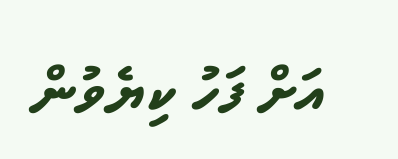އަށް ފަހު ކިޔެވުން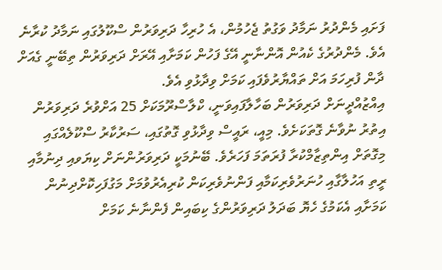ފަށައި މެންދުރު ނަމާދު ވަގުތު ޖެހުމުން، އެ ހުރިހާ ދަރިވަރުން ސްކޫލުގައި ނަމާދު ކުރާނެ އެވެ. މެންދުރުގެ ކެއުން އޮންނާނީ އޭގެ ފަހުން ކަމަށާއި އޭރަށް ދަރިވަރުން ތިބޭނީ ގެއަށް ދާން ފުރިހަމަ އަށް ތައްޔާރުވެފައި ކަމަށް ވިދާޅުވި އެވެ.
އިއްޒުއްދީނަށް ދަރިވަރުން ބަހާލާފައިވަނީ، ކްލާސްރޫމަކަށް 25 އަށްވުރެ ދަރިވަރުން އިތުރު ނުވާނެ ގޮތަކަށެވެ. މިއީ، ރައީސް ވިދާޅުވި ގޮތުގައި، ސަރުކާރު ސްކޫލެއްގައި މިގޮތަށް އިންތިޒާމްކުރާ ފުރަތަމަ ފަހަރެވެ. ބޭނުމަކީ ދަރިވަރުންނަށް ކިޔަވއި ދިނުމާއި ރީތި އަހުލާގާއި ހުނަރުވެރިކަމާއި ފަންނުވެރިކަން ކުރިއެރުވުމަށް މަގުފަހިކޮށްދިނުން ކަމަށާއި އެކަމުގެ ހެޔޮ ބަދަލު ދަރިވަރުންގެ ކިބައިން ފެންނާނެ ކަމަށް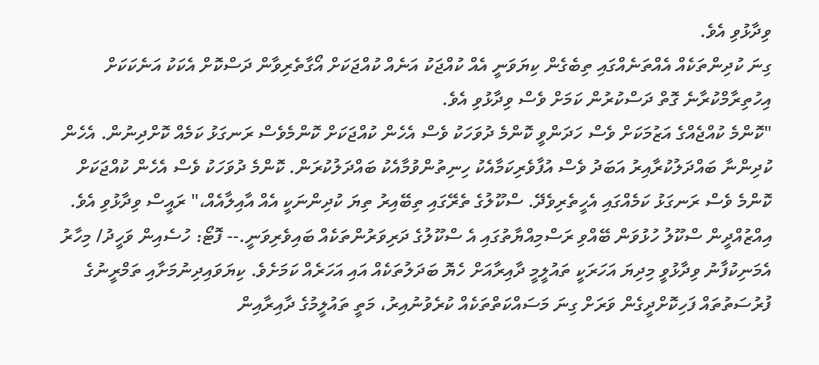ވިދާޅުވި އެވެ.
ގިނަ ކުދިންތަކެއް އެއްތަނެއްގައި ތިބެގެން ކިޔަވަނީ އެއް ކުއްޖަކު އަނެއް ކުއްޖަކަށް އޯގާތެރިވާން ދަސްކޮށް އެކަކު އަނެކަކަށް އިހުތިރާމްކުރާނެ ގޮތް ދަސްކުރުން ކަމަށް ވެސް ވިދާޅުވި އެވެ.
"ކޮންމެ ކުއްޖެއްގެ އަޒުމަކަށް ވެސް ހަދަންވީ ކޮންމެ ދުވަހަކު ވެސް އެހެން ކުއްޖަކަށް ކޮންމެވެސް ރަނގަޅު ކަމެއް ކޮށްދިނުން. އެހެން ކުދިންނާ ބައްދަލުކުރާއިރު އަބަދު ވެސް އުފާވެރިކަމާއެކު ހިނިތުންވުމާއެކު ބައްދަލުކުރަން. ކޮންމެ ދުވަހަކު ވެސް އެހެން ކުއްޖަކަށް ކޮންމެ ވެސް ރަނގަޅު ކަމެއްގައި އެހީތެރިވެދޭ. ސްކޫލުގެ ތެރޭގައި ތިބޭއިރު ތިޔަ ކުދިންނަކީ އެއް އާއިލާއެއް،" ރައީސް ވިދާޅުވި އެވެ.
އިއްޒުއްދީން ސްކޫލު ހުޅުވަން ބޭއްވި ރަސްމިއްޔާތުގައި އެ ސްކޫލުގެ ދަރިވަރުންތަކެއް ބައިވެރިވަނީ.-- ފޮޓޯ: ހުސެއިން ވަހީދު/ މިހާރު
އެމަނިކުފާނު ވިދާޅުވީ މިދިޔަ އަހަރަކީ ތައުލީމީ ދާއިރާއަށް ހެޔޮ ބަދަލުތަކެއް އައި އަހަރެއް ކަމަށެވެ. ކިޔަވައިދިނުމަށާއި ތަމްރީނުގެ ފުރުސަތުތައް ފަހިކޮށްދީގެން ވަރަށް ގިނަ މަސައްކަތްތަކެއް ކުރެވުނުއިރު، މަތީ ތައުލީމުގެ ދާއިރާއިން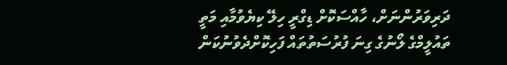ދަރިވަރުންނަށް، ހާއްސަކޮށް ޑިގްރީ ހިލޭ ކިޔެވުމާއި މަތީ ތައުލީމްގެ ލޯނުގެ ގިނަ ފުރުސަތުތައް ފަހިކޮށްދެވުނުކަން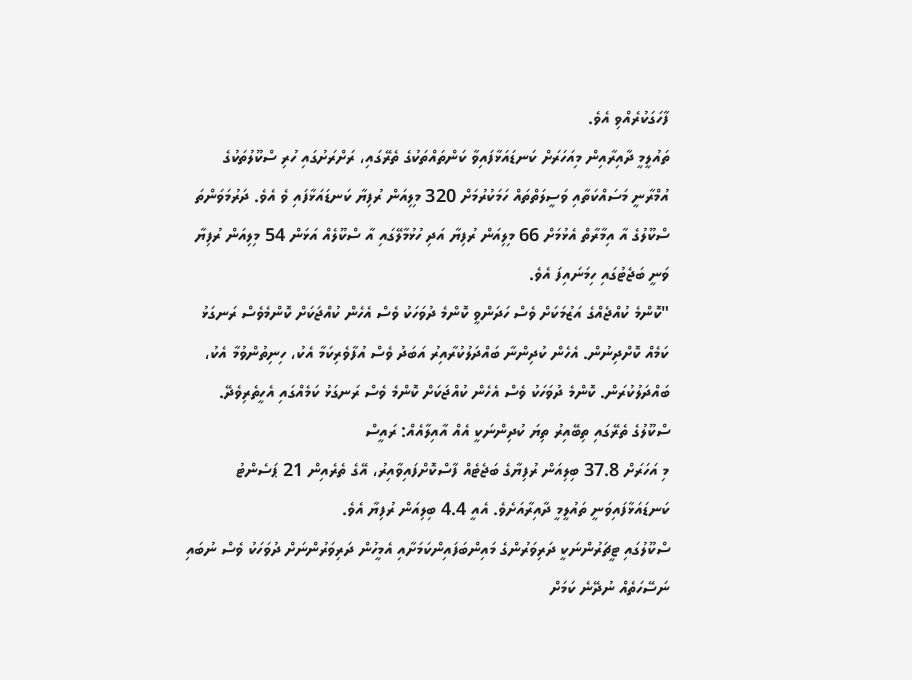ފާހަގަކުރެއްވި އެވެ.
ތައުލީމީ ދާއިރާއިން މިއަހަރަށް ކަނޑައަޅާފައިވާ ކަންތައްތަކުގެ ތެރޭގައި، ރަށްރަށުގައި ހުރި ސްކޫލުތަކުގެ އުމްރާނީ މަސައްކަތާއި ވަސީލަތްތައް ހަމަކުރުމަށް 320 މިލިއަން ރުފިޔާ ކަނޑައަޅާފައި ވެ އެވެ. ދަރުމަވަންތަ ސްކޫލުގެ އާ އިމާރާތް އެޅުމަށް 66 މިލިއަން ރުފިޔާ އަދި ހުޅުމާލޭގައި އާ ސްކޫލެއް އަޅަން 54 މިލިއަން ރުފިޔާ ވަނީ ބަޖެޓުގައި ހިމަނައިފަ އެވެ.
"ކޮންމެ ކުއްޖެއްގެ އަޒުމަކަށް ވެސް ހަދަންވީ ކޮންމެ ދުވަހަކު ވެސް އެހެން ކުއްޖަކަށް ކޮންމެވެސް ރަނގަޅު ކަމެއް ކޮށްދިނުން. އެހެން ކުދިންނާ ބައްދަލުކުރާއިރު އަބަދު ވެސް އުފާވެރިކަމާ އެކު، ހިނިތުންވުމާ އެކު، ބައްދަލުކުރަން. ކޮންމެ ދުވަހަކު ވެސް އެހެން ކުއްޖަކަށް ކޮންމެ ވެސް ރަނގަޅު ކަމެއްގައި އެހީތެރިވެދޭ. ސްކޫލުގެ ތެރޭގައި ތިބޭއިރު ތިޔަ ކުދިންނަކީ އެއް އާއިލާއެއް: ރައީސް
މި އަހަރަށް 37.8 ބިލިއަން ރުފިޔާގެ ބަޖެޓެއް ފާސްކޮށްފައިވާއިރު، އޭގެ ތެރެއިން 21 ޕަސެންޓު ކަނޑައަޅާފައިވަނީ ތައުލީމީ ދާއިރާއަށެވެ. އެއީ 4.4 ބިލިއަން ރުފިޔާ އެވެ.
ސްކޫލުގައި ޓީޗަރުންނަކީ ދަރިވަރުންގެ މައިންބަފައިންކަމަށާއި އެމީހުން ދަރިވަރުންނަށް ދުވަހަކު ވެސް ނުބައި ނަސޭހަތެއް ނުދޭނެ ކަމަށް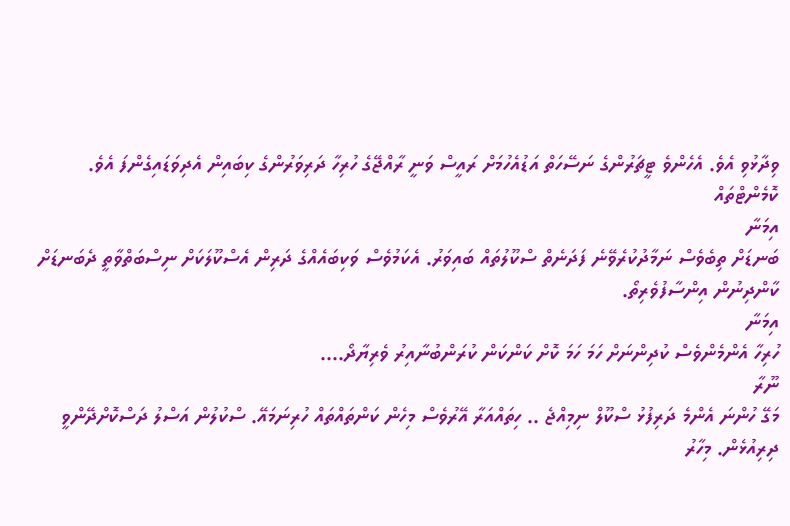ވިދާޅުވި އެވެ. އެހެންވެ ޓީޗަރުންގެ ނަސޭހަތް އަޑުއެހުމަށް ރައީސް ވަނީ ރާއްޖޭގެ ހުރިހާ ދަރިވަރުންގެ ކިބައިން އެދިވަޑައިގެންފަ އެވެ.
ކޮމެންޓްތައް
އިމަނާ
ބަނޑަށް ތިބެވެސް ނަމާދުކުރެވޭނެ ފަދަނެތް ސްކޫލުތައް ބައިވަރު. އެކަމުވެސް ވަކިބައެއްގެ ދަރިން އެސްކޫލަކަށް ނިސްބަތްވާތީ ދެބަނޑަށް ކާންދިނުން އިންސާފުވެރިތޯ.
އިމަނާ
ހުރިހާ އެންމެންވެސް ކުދިންނަށް ހަމަ ހަމަ ކޮށް ކަންކަން ކުރަންބުނާއިރު ވެރިޔާދޯ....
ނޫރާ
މަގޭ ހުންނަ އެންމެ ދަރިފުޅު ސްކޫލް ނިމިއްޖެ .. ހިތައްއަރާ އޭރުވެސް މިހެން ކަންތައްތައް ހުރިނަމައޭ. ސްކުލުން އަސްލު ދަސްކޮށްދޭންވީ ދިރިއުޅެން. މިހާރު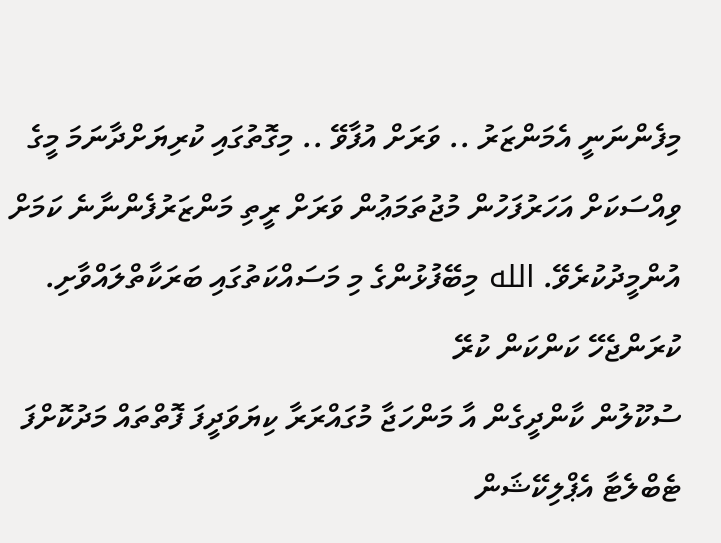މިފެންނަނީ އެމަންޒަރު .. ވަރަށް އުފާވޭ .. މިގޮތުގައި ކުރިޔަށްދާނަމަ މީގެ ވިއްސަކަށް އަހަރުފަހުން މުޖުތަމަޢުން ވަރަށް ރީތި މަންޒަރުފެންނާނެ ކަމަށް އުންމީދުކުރެވޭ. الله މިބޭފުޅުންގެ މި މަސައްކަތުގައި ބަރަކާތްލައްވާށި.
ކުރަންޖެހޭ ކަންކަން ކުރޭ
ސުކޫލުން ކާންދީގެން އާ މަންހަޖާ މުގައްރަރާ ކިޔަވަދީފަ ފޮތްތައް މަދުކޮށްފަ ޓެބްލެޓާ އެޕްލިކޭޝަން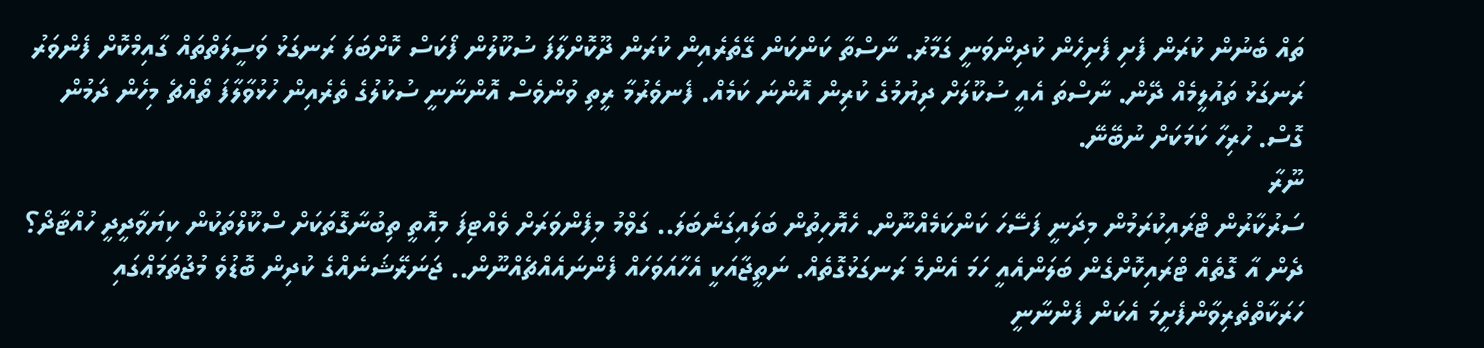ތައް ބެނުން ކުރަން ފެށި ފެށިހެން ކުދިންވަނީ ގަމާރު. ނާސްތާ ކަންކަން ގޭތެރެއިން ކުރަން ދޫކޮށްލާފަ ސުކޫލުން ފޯކަސް ކޮށްބަލަ ރަނގަޅު ވަސީލަތްތައް ގާއިމްކޮށް ފެންވަރު ރަނގަޅު ތައުލީމެއް ދޭން. ނާސްތަ އެއީ ސުކޫލަށް ދިޔުމުގެ ކުރިން އޮންނަ ކަމެއް. ފެނވެރުމާ ރީތި ވުންވެސް އޮންނާނީ ސުކުލުގެ ތެރެއިން ހުޅުވާލާފަ ތޯއްޗެ މިހެން ދަމުން ގޮސް. ހުރިހާ ކަމަކަށް ނުބޭނޭ.
ނޫރާ
ސަރުކާރުން ޓްރައިކުރަމުން މިދަނީ ފަސޭހަ ކަންކަމެއްނޫން. ހެޔޮހިތުން ބަލައިގަނެބަލަ.. ގަވްމު މިފެންވަރަށް ވެއްޓިފަ މިއޮތީ ތިބުނާގޮތަކަށް ސްކޫލްތަކުން ކިޔަވާދީދީ ހުއްޓާދޯ؟ ދެން އާ ގޮތެއް ޓްރައިކޮށްގެން ބަލަންއެއީ ހަމަ އެންމެ ރަނގަޅުގޮތެއް. ނަތީޖާއަކީ އެހާއަވަހައް ފެންނައެއްޗެއްނޫން.. ޖަނަރޭޝަނެއްގެ ކުދިން ބޮޑުވެ މުޖުތަމަޢްގައި ހަރަކާތްތެރިވާންފެށީމަ އެކަން ފެންނާނީ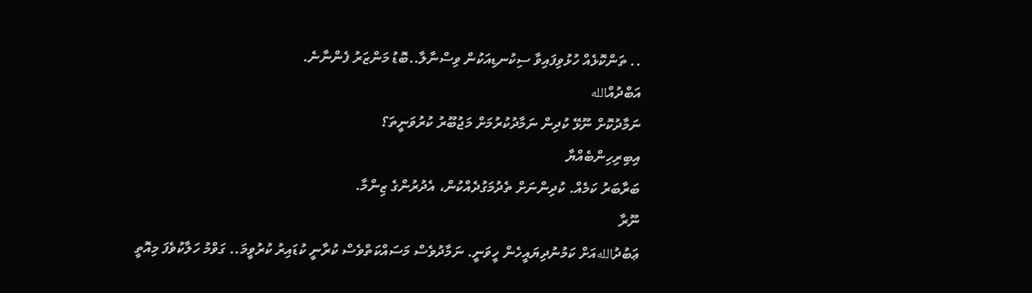.. ތަންކޮޅެއް ހުޅުވިފައިވާ ސިކުނޑިއަކުން ވިސްނާލާ..ބޮޑު މަންޒަރު ފެންނާނެ.
އަބްދުއްالله
ނަމާދުކޮށް ނޫޅޭ ކުދިން ނަމާދުކުރުމަށް މަޖުބޫރު ކުރުވަނީތަ؟
އިބިރިހިންބެއްޔާ
ބަރާބަރު ކަމެއް. ކުދިންނަށް ތެދުމަގުދެއްކުން، އެދުރުންގެ ޒިންމާ.
ނޫރާ
ޢަބުދުاللهއަށް ކަމުނުދިޔައީހެން ހީވަނީ. ނަމާދުވެސް މަސައްކަތްވެސް ކުރާނީ ކުޑައިރު ކުރުވީމަ.. ގަވްމު ހަލާކުވެފަ މިއޮތީ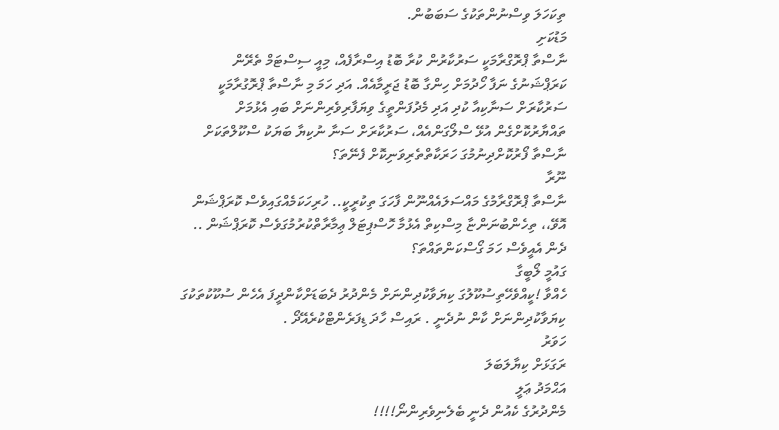ތިކަހަލަ ވިސްނުންތަކުގެ ސަބަބުން.
މަޑުކަށި
ނާސްތާ ޕްރޮގްރާމަކީ ސަރުކާރުން ކުރާ ބޮޑު އިސްރާފެއް، މިއީ ސިސްޓަމް ތެރޭން ކަރަޕްޝަނުގެ ނަފާ ހޯދުމަށް ހިންގާ ބޮޑު ޖަރީމާއެއް. އަދި ހަމަ މި ނާސްތާ ޕްރޮގުރާމަކީ ސަރުކާރަށް ސަނާކިއާ ކުދި އަދި މެދުފަންތީގެ ވިޔަފާރިވެރިންނަށް ބައި އެޅުމަށް ތައްޔާރުކޮށްގެން އުޅޭ ސްލޯގަންއެއް، ސަރުކާރަށް ސަނާ ނުކިޔާ ބަޔަކު ސްކޫލްތަކަށް ނާސްތާ ފޯރުކޮށްދިނުމުގަ ހަރަކާތްތެރިވަނިކޮށް ފެނޭތަ؟
ނޫރާ
ނާސްތާ ޕްރޮގްރާމުގެ މައްސަލައެއްނޫން ފާހަގަ ތިކުރީކީ.. ހުރިހަކަމެއްގައިވެސް ކޮރަޕްޝަން އޮވޭ،، ތިހެންބުނަންޏާ މިސްކިތް އެޅުމާ ހޮސްޕިޓަލް ޢިމާރާތްކުރުމުގަވެސް ކޮރަޕްޝަން .. ދެން އެއީވެސް ހަމަ ގޯސްކަންތައްތަ؟
ގައުމީ ލޯބީގާ
ހެއްވާ !ކީއްވެހޭތިސުކޫލުގަ ކިޔަވާކުދިންނަށް މެންދުރު ދެބަޑަށްކާންދީފަ އެހެން ސުކޫކުތަކުގަ ކިޔަވާކުދިންނަށް ކާން ނުދެނީ . ރައިސް ހާދަ ޑިފަރެންޓްކުރެއޭދޯ .
ހަވަރު
ރަގަޅަށް ކިޔާލަބަލަ
އަޙްމަދު ޢަލީ
މެންދުރުގެ ކެއުން ދެނީ ބެލެނިވެރިންނޯ!!!!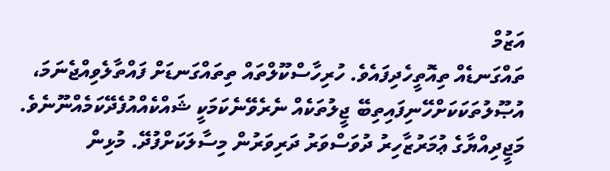އަޒުމް
ތައްގަނޑެއް ތިއޮތީހެދިފައެވެ. ހުރިހާސްކޫލްތައް ތިތައްގަނޑަށް ފައްތާލެވިއްޖެނަމަ، އުޞޫލުތަކަކަށްހޭނިފައިތިބޭ ޖީލުތަކެއް ނެރެވޭނެކަމަކީ ޝައްކެއްއުފެދޭކަމެއްނޫނެވެ. މަޖީދިއްޔާގެ ޢުމަރުޒާހިރު ދުވަސްވަރު ދަރިވަރުން މިސާލަކަށްފުދޭ. މުޅިން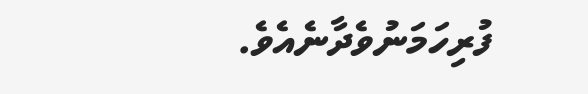ފުރިހަމަނުވެދާނެއެވެ.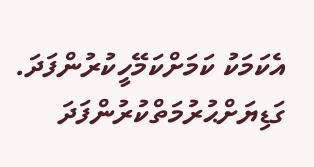އެކަމަކު ކަމަށްކަމޭހީކުރުންފަދަ. ގަޑިޔަށްޙުރުމަތްކުރުންފަދަ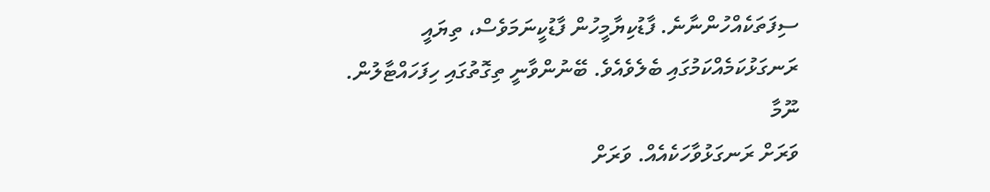ސިފަތަކެއްހުންނާނެ. ފާޑުކިޔާމީހުން ފާޑުކީނަމަވެސް، ތިޔައީ ރަނގަޅުކަމެއްކަމުގައި ބެލެވެއެވެ. ބޭނުންވާނީ ތިގޮތުގައި ހިފަހައްޓާލުން.
ނޫމާ
ވަރަށް ރަނގަޅުވާހަކެއެއް. ވަރަށް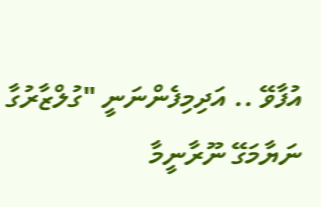އުފާވޭ .. އަދިމިފެންނަނީ "ގުލްޒާރުގާ ނަޔާމަގޭ ނޫރާނީމާ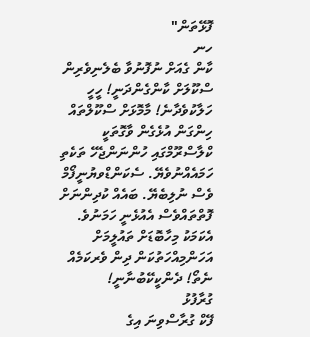ފޮޅޭތަން"
ހނ
ކާން ގެއަށް ނުފޮނުވާ ބެލެނިވެރިން ސްކޫލަށް ކާންގެންދަނީ! ހީހީ ހަލާކުވެދާނެ! މާމޮޅަށް ސްކޫލްތައް ހިންގަން އުޅެގެން ވާގޮތަކީ ކްލާސްރޫމްގައި ހުންނަންޖެހޭ ތަކެތި ހަމައެއްނުވެޔޭ. ސެކަންޑްވޔުނީފޯމް ވެސް ނުލިބެޔޭ. ބައެއް ކުދިންނަށް ފޮތްތައްވެސް އެއުޅެނީ ހަމަނުވެ. އެކަމަކު މިހާބޮޑަށް ތައުލީމަށް އަހަންމިއްހަތުކަން ދިން ވެރކަމެއް ނެތޯ! ދެންކީކޭބުނާނީ!
ގުރާފުޅު
ފޭކް ގުރާސްވިނަ އިގެ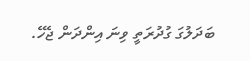ބަދަލުގަ ގުދުރަތީ ވިނަ އިންދަން ޖެހޭ.